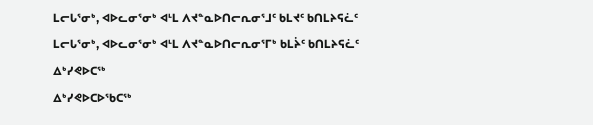ᒪᓕᒐᕐᓂᒃ, ᐊᐅᓚᓂᕐᓂᒃ ᐊᒻᒪ ᐱᔪᓐᓇᐅᑎᓕᕆᓂᕐᒧᑦ ᑲᒪᔪᑦ ᑲᑎᒪᔨᕋᓛᑦ
ᒪᓕᒐᕐᓂᒃ, ᐊᐅᓚᓂᕐᓂᒃ ᐊᒻᒪ ᐱᔪᓐᓇᐅᑎᓕᕆᓂᕐᒥᒃ ᑲᒪᔩᑦ ᑲᑎᒪᔨᕋᓛᑦ
ᐃᒃᓯᕙᐅᑕᖅ
ᐃᒃᓯᕙᐅᑕᐅᖃᑕᖅ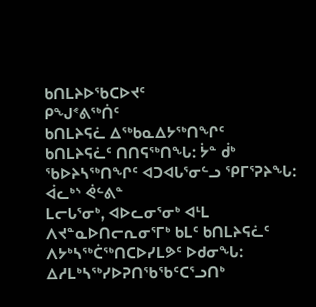ᑲᑎᒪᔨᐅᖃᑕᐅᔪᑦ
ᑭᖑᕝᕕᖅᑏᑦ
ᑲᑎᒪᔨᕋᓛ ᐃᖅᑲᓇᐃᔭᖅᑎᖏᑦ
ᑲᑎᒪᔨᕋᓛᑦ ᑎᑎᕋᖅᑎᖓ: ᔮᓐ ᑰᒃ
ᖃᐅᔨᓴᖅᑎᖏᑦ ᐊᑐᐊᒐᕐᓂᓪᓗ ᕿᒥᕐᕈᔨᖓ: ᐋᓚᒃᔅ ᕚᓪᕕᓐ
ᒪᓕᒐᕐᓂᒃ, ᐊᐅᓚᓂᕐᓂᒃ ᐊᒻᒪ ᐱᔪᓐᓇᐅᑎᓕᕆᓂᕐᒥᒃ ᑲᒪᑦ ᑲᑎᒪᔨᕋᓛᑦ ᐱᔭᒃᓴᖅᑖᖅᑎᑕᐅᓯᒪᕗᑦ ᐅᑯᓂᖓ:
ᐃᓱᒪᒃᓴᖅᓯᐅᕈᑎᖃᖃᑦᑕᕐᓗᑎᒃ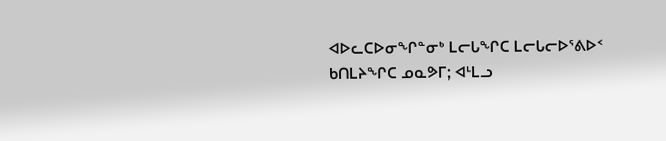ᐊᐅᓚᑕᐅᓂᖏᓐᓂᒃ ᒪᓕᒐᖏᑕ ᒪᓕᒐᓕᐅᕐᕕᐅᑉ ᑲᑎᒪᔨᖏᑕ ᓄᓇᕗᒥ; ᐊᒻᒪᓗ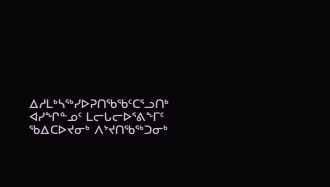ᐃᓱᒪᒃᓴᖅᓯᐅᕈᑎᖃᖃᑦᑕᕐᓗᑎᒃ ᐊᓯᖏᓐᓄᑦ ᒪᓕᒐᓕᐅᕐᕕᖕᒥᑦ ᖃᐃᑕᐅᔪᓂᒃ ᐱᔾᔪᑎᖃᖅᑐᓂᒃ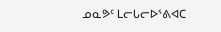ᓄᓇᕗᑦ ᒪᓕᒐᓕᐅᕐᕕᐊᑕ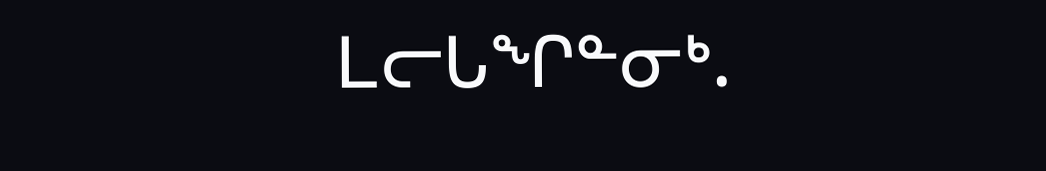ᒪᓕᒐᖏᓐᓂᒃ.